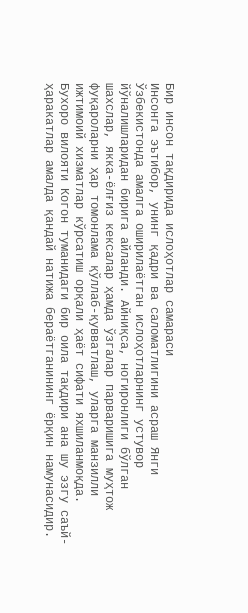Бир инсон тақдирида ислоҳотлар самараси
Инсонга эътибор, унинг қадри ва саломатлигини асраш Янги Ўзбекистонда амалга оширилаётган ислоҳотларнинг устувор йўналишларидан бирига айланди. Айниқса, ногиронлиги бўлган шахслар, якка-ёлғиз кексалар ҳамда ўзгалар парваришига муҳтож фуқароларни ҳар томонлама қўллаб-қувватлаш, уларга манзилли ижтимоий хизматлар кўрсатиш орқали ҳаёт сифати яхшиланмоқда. Бухоро вилояти Когон туманидаги бир оила тақдири ана шу эзгу саъй-ҳаракатлар амалда қандай натижа бераётганининг ёрқин намунасидир.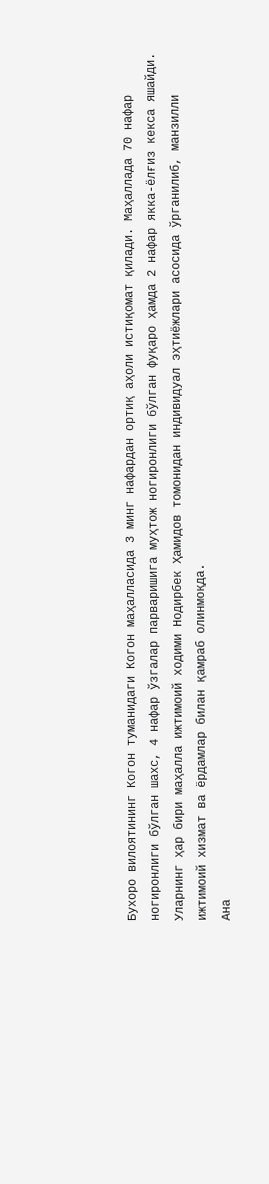Бухоро вилоятининг Когон туманидаги Когон маҳалласида 3 минг нафардан ортиқ аҳоли истиқомат қилади. Маҳаллада 70 нафар ногиронлиги бўлган шахс, 4 нафар ўзгалар парваришига муҳтож ногиронлиги бўлган фуқаро ҳамда 2 нафар якка-ёлғиз кекса яшайди. Уларнинг ҳар бири маҳалла ижтимоий ходими Нодирбек Ҳамидов томонидан индивидуал эҳтиёжлари асосида ўрганилиб, манзилли ижтимоий хизмат ва ёрдамлар билан қамраб олинмоқда.
Ана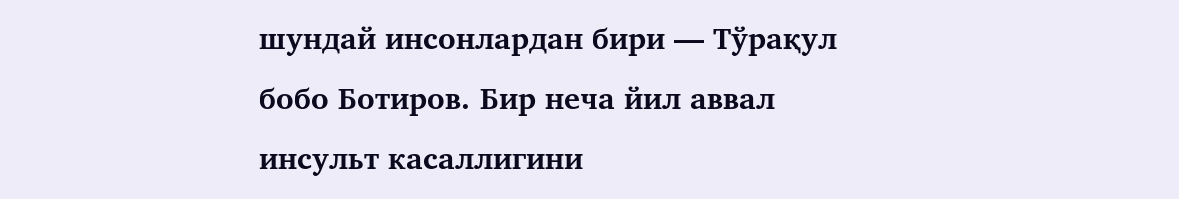шундай инсонлардан бири — Тўрақул бобо Ботиров. Бир неча йил аввал инсульт касаллигини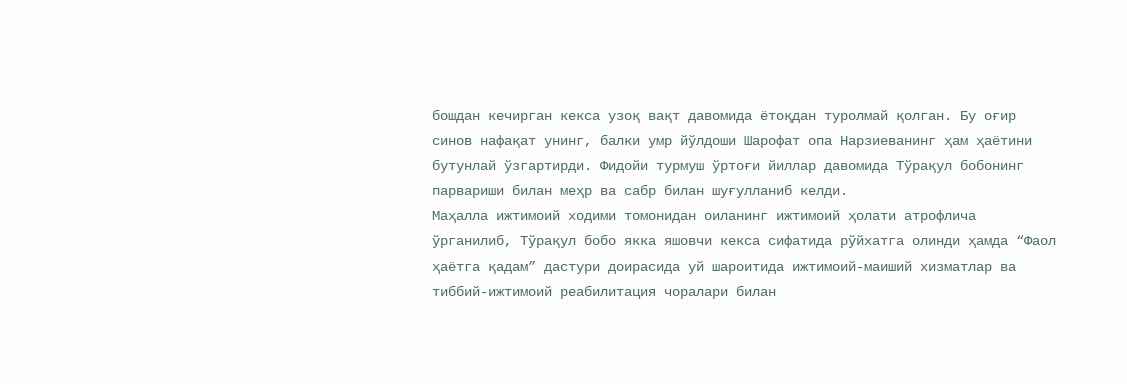бошдан кечирган кекса узоқ вақт давомида ётоқдан туролмай қолган. Бу оғир синов нафақат унинг, балки умр йўлдоши Шарофат опа Нарзиеванинг ҳам ҳаётини бутунлай ўзгартирди. Фидойи турмуш ўртоғи йиллар давомида Тўрақул бобонинг парвариши билан меҳр ва сабр билан шуғулланиб келди.
Маҳалла ижтимоий ходими томонидан оиланинг ижтимоий ҳолати атрофлича ўрганилиб, Тўрақул бобо якка яшовчи кекса сифатида рўйхатга олинди ҳамда “Фаол ҳаётга қадам” дастури доирасида уй шароитида ижтимоий-маиший хизматлар ва тиббий-ижтимоий реабилитация чоралари билан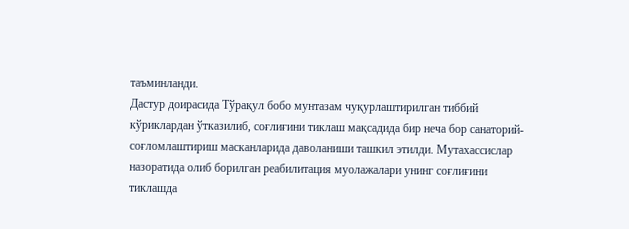таъминланди.
Дастур доирасида Тўрақул бобо мунтазам чуқурлаштирилган тиббий кўриклардан ўтказилиб, соғлиғини тиклаш мақсадида бир неча бор санаторий-соғломлаштириш масканларида даволаниши ташкил этилди. Мутахассислар назоратида олиб борилган реабилитация муолажалари унинг соғлиғини тиклашда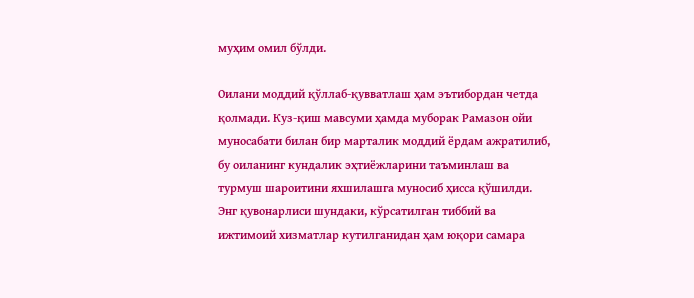муҳим омил бўлди.

Оилани моддий қўллаб-қувватлаш ҳам эътибордан четда қолмади. Куз-қиш мавсуми ҳамда муборак Рамазон ойи муносабати билан бир марталик моддий ёрдам ажратилиб, бу оиланинг кундалик эҳтиёжларини таъминлаш ва турмуш шароитини яхшилашга муносиб ҳисса қўшилди.
Энг қувонарлиси шундаки, кўрсатилган тиббий ва ижтимоий хизматлар кутилганидан ҳам юқори самара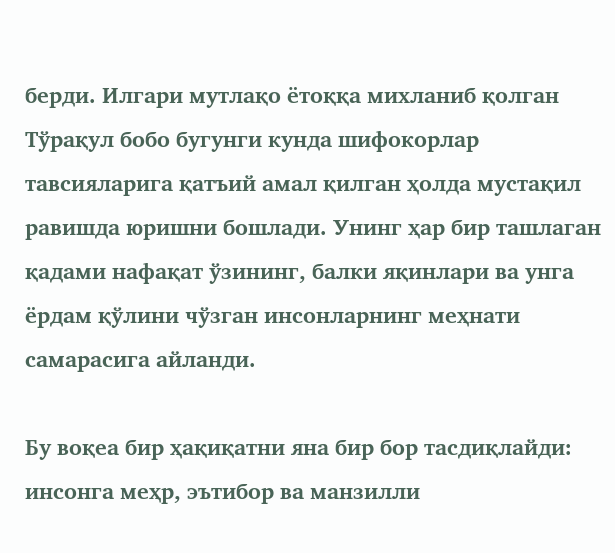берди. Илгари мутлақо ётоққа михланиб қолган Тўрақул бобо бугунги кунда шифокорлар тавсияларига қатъий амал қилган ҳолда мустақил равишда юришни бошлади. Унинг ҳар бир ташлаган қадами нафақат ўзининг, балки яқинлари ва унга ёрдам қўлини чўзган инсонларнинг меҳнати самарасига айланди.

Бу воқеа бир ҳақиқатни яна бир бор тасдиқлайди: инсонга меҳр, эътибор ва манзилли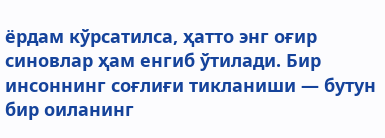ёрдам кўрсатилса, ҳатто энг оғир синовлар ҳам енгиб ўтилади. Бир инсоннинг соғлиғи тикланиши — бутун бир оиланинг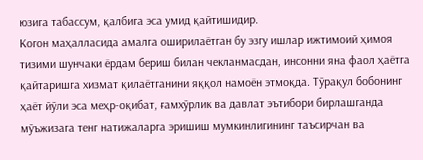юзига табассум, қалбига эса умид қайтишидир.
Когон маҳалласида амалга оширилаётган бу эзгу ишлар ижтимоий ҳимоя тизими шунчаки ёрдам бериш билан чекланмасдан, инсонни яна фаол ҳаётга қайтаришга хизмат қилаётганини яққол намоён этмоқда. Тўрақул бобонинг ҳаёт йўли эса меҳр-оқибат, ғамхўрлик ва давлат эътибори бирлашганда мўъжизага тенг натижаларга эришиш мумкинлигининг таъсирчан ва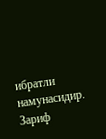ибратли намунасидир.
Зариф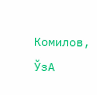Комилов, ЎзА